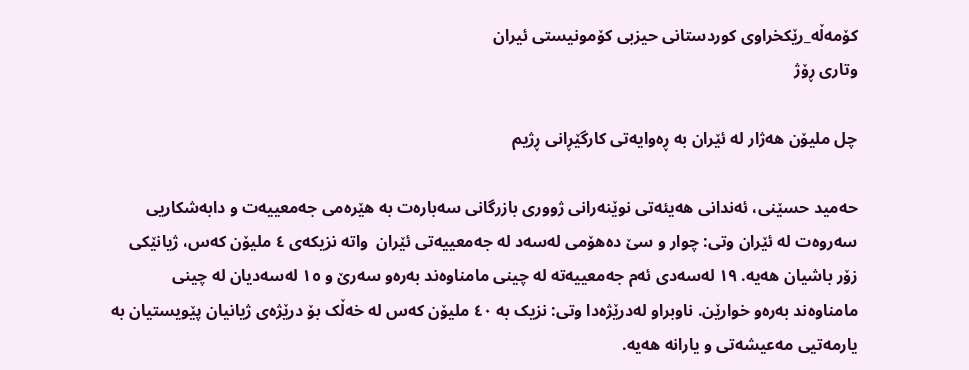کۆمەڵە_رێكخراوی كوردستانی حیزبی كۆمونیستی ئیران
وتاری ڕۆژ

چل ملیۆن هەژار لە ئێران بە ڕەوایەتی کارگێڕانی ڕژیم

حەمید حسێنی، ئەندانی هەیئەتی نوێنەرانی ژووری بازرگانی سەبارەت بە هێرەمی جەمعییەت و دابەشکاریی سەروەت لە ئێران وتی: چوار و سێ دەهۆمی لەسەد لە جەمعییەتی ئێران  واتە نزیکەی ٤ ملیۆن کەس، ژیانێکی زۆر باشیان هەیە. ١٩ لەسەدی ئەم جەمعییەتە لە چینی مامناوەند بەرەو سەرێ و ١٥ لەسەدیان لە چینی مامناوەند بەرەو خوارێن. ناوبراو لەدرێژەدا وتی: نزیک بە ٤٠ ملیۆن کەس لە خەڵک بۆ درێژەی ژیانیان پێویستیان بە یارمەتیی مەعیشەتی و یارانە هەیە.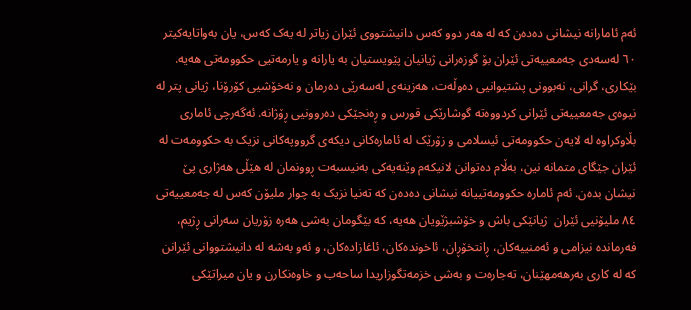ئەم ئامارانە نیشانی دەدەن کە لە هەر دوو کەس دانیشتووی ئێران زیاتر لە یەک کەس، یان بەواتایەکیتر ٦٠ لەسەدی جەمعییەتی ئێران بۆ گوزەرانی ژیانیان پێویستیان بە یارانە و یارمەتیی حکوومەتی هەیە. بێکاری، گرانی، نەبوونی پشتیوانیی دەوڵەت، هەزینەی لەسەرێی دەرمان و نەخۆشیی کۆرۆنا، ژیانی پتر لە نیوەی جەمعییەتی ئێرانی کردووەتە گوشارێکی قورس و ڕەنجێکی دەروونیی ڕۆژانە. ئەگەرچی ئاماری بڵاوکراوە لە لایەن حکوومەتی ئیسلامی و زۆرێک لە ئامارەکانی دیکەی گرووپەکانی نزیک بە حکوومەت لە ئێران جێگای متمانە نین، بەڵام دەتوانن لانیکەم وێنەیەکی بەنیسبەت ڕوونمان لە هێڵی هەژاری پێ نیشان بدەن. ئەم ئامارە حکوومەتییانە نیشانی دەدەن کە تەنیا نزیک بە چوار ملیۆن کەس لە جەمعییەتی ٨٤ ملیۆنیی ئێران  ژیانێکی باش و خۆشبژێویان هەیە، کە بێگومان بەشی هەرە زۆریان سەرانی ڕژیم، فەرماندە نیزامی و ئەمنییەکان، ڕانتخۆڕان، ئاخوندەکان، ئاغازادەکان، و ئەو بەشە لە دانیشتووانی ئێرانن کە لە کاری بەرهەمهێنان، تەجارەت و بەشی خزمەتگوزاریدا ساحەب و خاوەنکارن و یان میراتێکی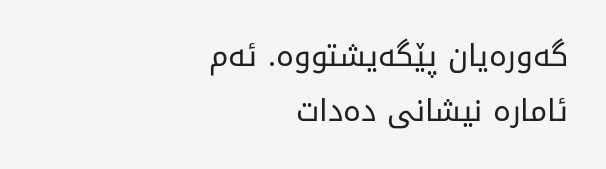گەورەیان پێگەیشتووە. ئەم ئامارە نیشانی دەدات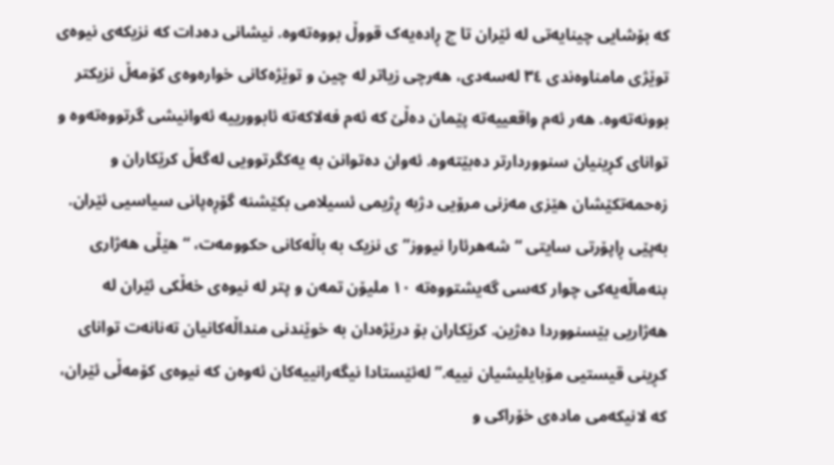کە بۆشایی چینایەتی لە ئێران تا چ ڕادەیەک قووڵ بووەتەوە. نیشانی دەدات کە نزیکەی نیوەی توێژی مامناوەندی ٣٤ لەسەدی، هەرچی زیاتر لە چین و توێژەکانی خوارەوەی کۆمەڵ نزیکتر بوونەتەوە. هەر ئەم واقعییەتە پێمان دەڵێ کە ئەم فەلاکەتە ئابوورییە ئەوانیشی گرتووەتەوە و توانای کڕینیان سنووردارتر دەبێتەوە. ئەوان دەتوانن بە یەکگرتوویی لەگەڵ کرێکاران و زەحمەتکێشان هێزی مەزنی مرۆیی دژبە ڕژیمی ئسیلامی بکێشنە گۆڕەپانی سیاسیی ئێران. بەپێی ڕاپۆرتی سایتی “شەهرئارا نیووز”ی نزیک بە باڵەکانی حکوومەت، “هێڵی هەژاری بنەماڵەیەکی چوار کەسی گەیشتووەتە ١٠ ملیۆن تمەن و پتر لە نیوەی خەڵکی ئێران لە هەژاریی بێسنووردا دەژین. کرێکاران بۆ درێژەدان بە خوێندنی منداڵەکانیان تەنانەت توانای کڕینی قیستیی مۆبایلیشیان نییە.” لەئێستادا نیگەرانییەکان ئەوەن کە نیوەی کۆمەڵی ئێران، کە لانیکەمی مادەی خۆراکی و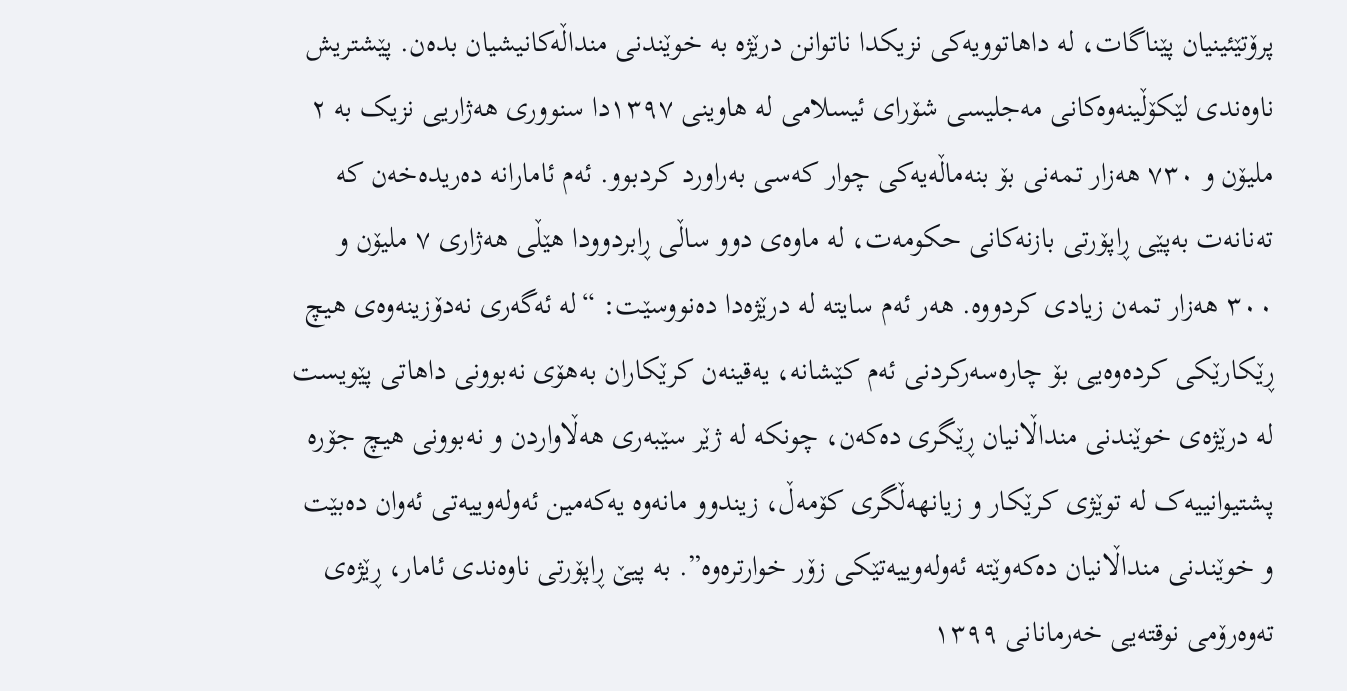پرۆتێئینیان پێناگات، لە داهاتوویەکی نزیکدا ناتوانن درێژە بە خوێندنی منداڵەکانیشیان بدەن. پێشتریش ناوەندی لێکۆڵینەوەکانی مەجلیسی شۆرای ئیسلامی لە هاوینی ١٣٩٧دا سنووری هەژاریی نزیک بە ٢ ملیۆن و ٧٣٠ هەزار تمەنی بۆ بنەماڵەیەکی چوار کەسی بەراورد کردبوو. ئەم ئامارانە دەریدەخەن کە تەنانەت بەپێی ڕاپۆرتی بازنەکانی حکومەت، لە ماوەی دوو ساڵی ڕابردوودا هێڵی هەژاری ٧ ملیۆن و ٣٠٠ هەزار تمەن زیادی کردووە. هەر ئەم سایتە لە درێژەدا دەنووسێت: “لە ئەگەری نەدۆزینەوەی هیچ ڕێکارێکی کردەوەیی بۆ چارەسەرکردنی ئەم کێشانە، یەقینەن کرێکاران بەهۆی نەبوونی داهاتی پێویست لە درێژەی خوێندنی منداڵانیان ڕێگری دەکەن، چونکە لە ژێر سێبەری هەڵاواردن و نەبوونی هیچ جۆرە پشتیوانییەک لە توێژی کرێکار و زیانهەڵگری کۆمەڵ، زیندوو مانەوە یەکەمین ئەولەوییەتی ئەوان دەبێت و خوێندنی منداڵانیان دەکەوێتە ئەولەوییەتێکی زۆر خوارترەوە”. بە پیێ ڕاپۆرتی ناوەندی ئامار، ڕێژەی تەوەرۆمی نوقتەیی خەرمانانی ١٣٩٩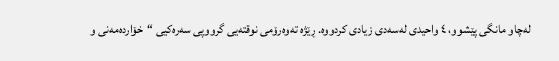لەچاو مانگی پێشوو، ٤ واحیدی لەسەدی زیادی کردووە. ڕێژە تەوەرۆمی نوقتەیی گرووپی سەرەکیی “خۆاردەمەنی و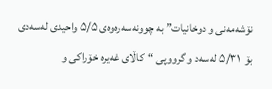نۆشەمەنی و دوخانیات” بە چوونەسەرەوەی ۵/۵ واحیدی لەسەدی بۆ  ۵/۳۱ لەسەد و گرووپی “کاڵای غەیرە خۆراکی و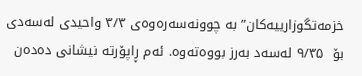خزمەتگوزارییەکان” بە چوونەسەرەوەی ۳/۳ واحیدی لەسەدی بۆ  ۹/۳۵ لەسەد بەرز بووەتەوە. ئەم ڕاپۆرتە نیشانی دەدەن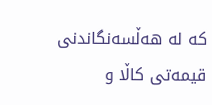کە لە هەڵسەنگاندنی قیمەتی کاڵا و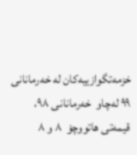خزمەتگوازییەکان لە خەرمانانی ٩٩ لەچاو  خەرمانانی ٩٨، قیمەتی هاتووچۆ  ٨ و ٨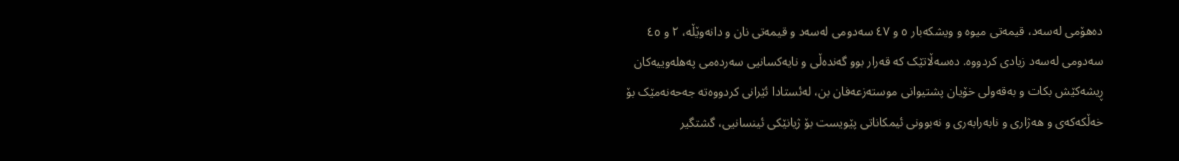دەهۆمی لەسەد، قیمەتی میوە و ویشکەبار ٥ و ٤٧ سەدومی لەسەد و قیمەتی نان و دانەوێڵە، ٢ و ٤٥ سەدومی لەسەد زیادی کردووە. دەسەڵاتێک کە قەرار بوو گەندەڵی و نایەکسانیی سەردەمی پەهلەوییەکان ڕیشەکێش بکات و بەقەولی خۆیان پشتیوانی موستەزعەفان بن، لەئستادا ئێرانی کردووەتە جەحەنەمێک بۆ خەڵکەکەی و هەژاری و نابەرابەری و نەبوونی ئیمکاناتی پێویست بۆ ژیانێکی ئینسانیی، گشتگیر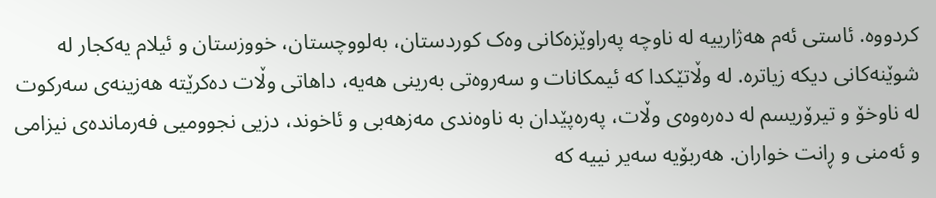کردووە. ئاستی ئەم هەژارییە لە ناوچە پەراوێزەکانی وەک کوردستان، بەلووچستان، خووزستان و ئیلام یەکجار لە شوێنەکانی دیکە زیاترە. لە وڵاتێکدا کە ئیمکانات و سەروەتی بەرینی هەیە، داهاتی وڵات دەکرێتە هەزینەی سەرکوت لە ناوخۆ و تیرۆریسم لە دەرەوەی وڵات، پەرەپێدان بە ناوەندی مەزهەبی و ئاخوند، دزیی نجوومیی فەرماندەی نیزامی و ئەمنی و ڕانت خواران. هەربۆیە سەیر نییە کە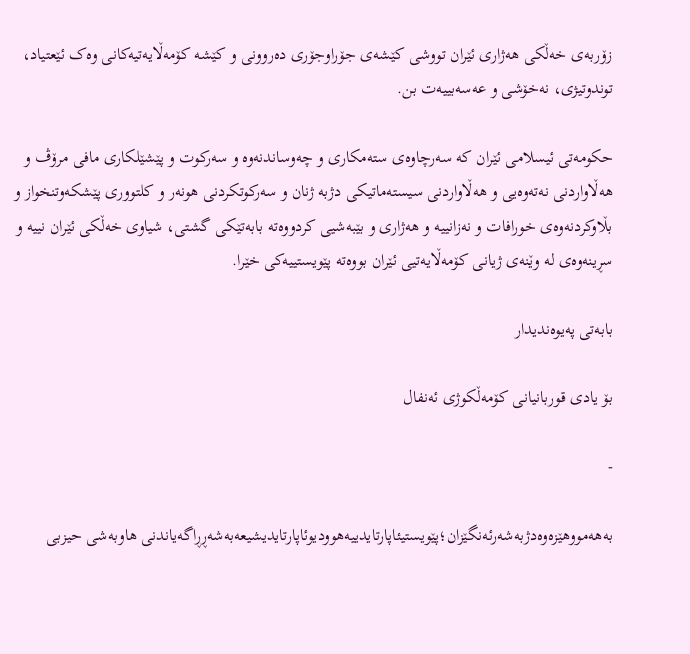زۆربەی خەڵکی هەژاری ئێران تووشی کێشەی جۆراوجۆری دەروونی و کێشە کۆمەڵایەتیەکانی وەک ئێعتیاد، توندوتیژی، نەخۆشی و عەسەبییەت بن.

حکومەتی ئیسلامی ئێران کە سەرچاوەی ستەمکاری و چەوساندنەوە و سەرکوت و پێشێلکاری مافی مرۆڤ و هەڵاواردنی نەتەوەیی و هەڵاواردنی سیستەماتیکی دژبە ژنان و سەرکوتکردنی هونەر و کلتووری پێشکەوتنخواز و بڵاوکردنەوەی خورافات و نەزانییە و هەژاری و بێبەشیی کردووەتە بابەتێکی گشتی، شیاوی خەڵکی ئێران نییە و سڕینەوەی لە وێنەی ژیانی کۆمەڵایەتیی ئێران بووەتە پێویستییەکی خێرا.

بابەتی پەیوەندیدار

بۆ یادی قوربانیانی کۆمەڵکوژی ئەنفال

-

بەهەمووهێزەوەدژبەشەرئەنگێزان؛پێویستیئاپارتایدییەهوودیوئاپارتایدیشیعەبەشەڕڕاگەیاندنی هاوبەشی حیزبی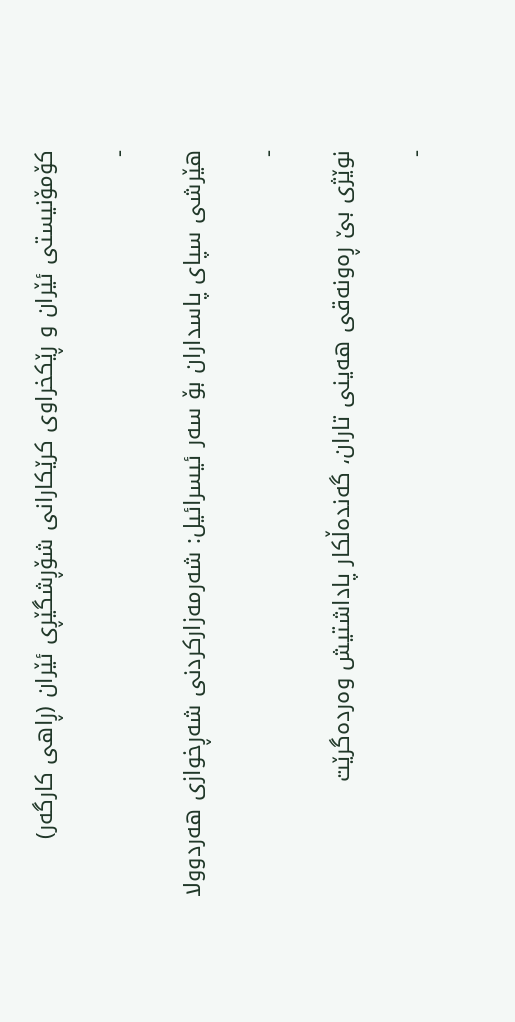کۆمۆنیستی ئێران و ڕێکخراوی کرێکارانی شۆڕشگێڕی ئێران (ڕاهی کارگەر)

-

هێرشی سپای پاسداران بۆ سەر ئیسرائیل: شەرمەزارکردنی شەڕخوازی هەردوولا

-

نوێژی بێ ڕەونەقی هەینی تاران، گەندەڵکار پاداشتیش وەردەگرێت

-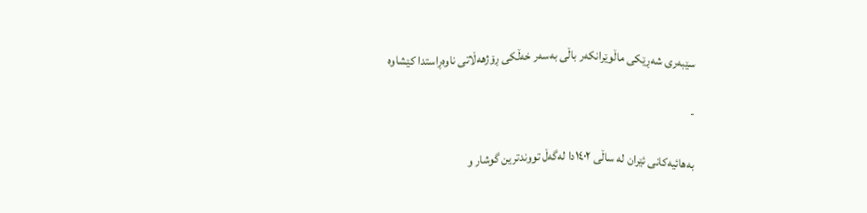سێبەری شەڕێکی ماڵوێرانکەر باڵی بەسەر خەڵکی ڕۆژهەڵاتی ناوەڕاستدا کێشاوە

-

بەهائیەکانی ئێران لە ساڵی ١٤٠٢دا لەگەڵ تووندترین گوشار و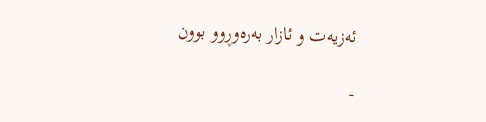ئەزیەت و ئازار بەرەوڕوو بوون

-